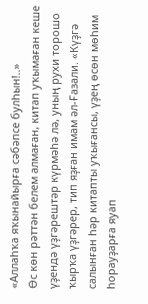«Аллаһҡа яҡынайырға сәбәпсе булһын!..»
Өс көн рәттән белем алмаған, китап уҡымаған кеше үҙендә үҙгәрештәр күрмәһә лә, уның рухи торошо ҡырҡа үҙгәрер, тип яҙған имам әл-Ғазали. «Күҙгә салынған һәр китапты уҡығансы, үҙең өсөн мөһим һорауҙарға яуап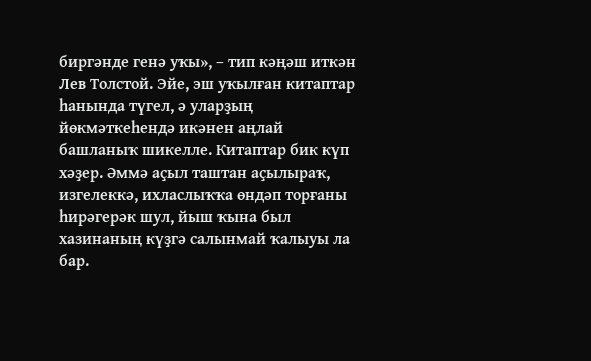биргәнде генә уҡы», – тип кәңәш иткән Лев Толстой. Эйе, эш уҡылған китаптар һанында түгел, ә уларҙың йөкмәткеһендә икәнен аңлай башланыҡ шикелле. Китаптар бик күп хәҙер. Әммә аҫыл таштан аҫылыраҡ, изгелеккә, ихласлыҡҡа өндәп торғаны һирәгерәк шул, йыш ҡына был хазинаның күҙгә салынмай ҡалыуы ла бар.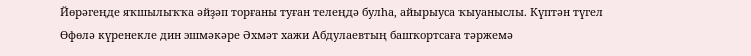Йөрәгеңде яҡшылыҡҡа әйҙәп торғаны туған телеңдә булһа, айырыуса ҡыуаныслы. Күптән түгел Өфөлә күренекле дин эшмәкәре Әхмәт хажи Абдулаевтың башҡортсаға тәржемә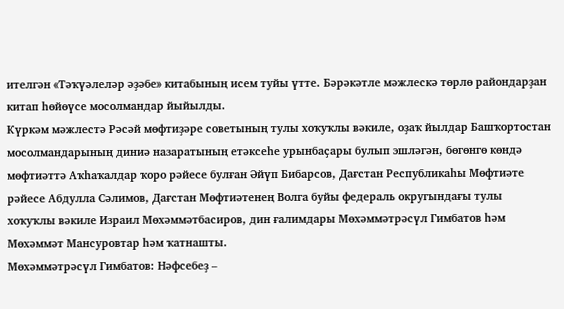ителгән «Тәҡүәлеләр әҙәбе» китабының исем туйы үтте. Бәрәкәтле мәжлескә төрлө райондарҙан китап һөйөүсе мосолмандар йыйылды.
Күркәм мәжлестә Рәсәй мөфтиҙәре советының тулы хоҡуҡлы вәкиле, оҙаҡ йылдар Башҡортостан мосолмандарының диниә назаратының етәксеһе урынбаҫары булып эшләгән, бөгөнгө көндә мөфтиәттә Аҡһаҡалдар ҡоро рәйесе булған Әйүп Бибарсов, Дағстан Республикаһы Мөфтиәте рәйесе Абдулла Сәлимов, Дағстан Мөфтиәтенең Волга буйы федераль округындағы тулы хоҡуҡлы вәкиле Израил Мөхәммәтбасиров, дин ғалимдары Мөхәммәтрәсүл Гимбатов һәм Мөхәммәт Мансуровтар һәм ҡатнашты.
Мөхәммәтрәсүл Гимбатов: Нәфсебеҙ –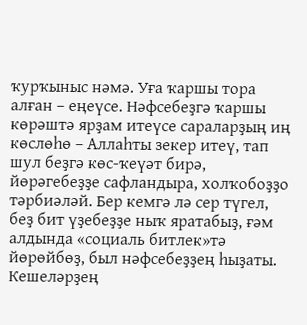ҡурҡыныс нәмә. Уға ҡаршы тора алған – еңеүсе. Нәфсебеҙгә ҡаршы көрәштә ярҙам итеүсе сараларҙың иң көслөһө – Аллаһты зекер итеү, тап шул беҙгә көс-ҡеүәт бирә, йөрәгебеҙҙе сафландыра, холҡобоҙҙо тәрбиәләй. Бер кемгә лә сер түгел, беҙ бит үҙебеҙҙе ныҡ яратабыҙ, ғәм алдында «социаль битлек»тә йөрөйбөҙ, был нәфсебеҙҙең һыҙаты. Кешеләрҙең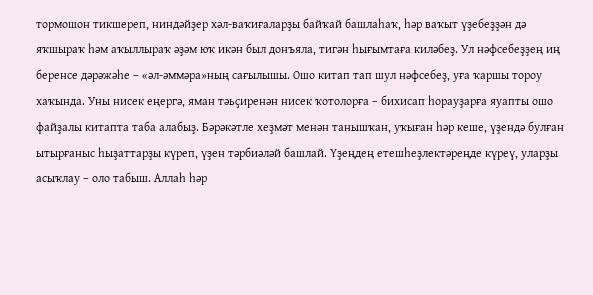тормошон тикшереп, ниндәйҙер хәл-ваҡиғаларҙы байҡай башлаһаҡ, һәр ваҡыт үҙебеҙҙән дә яҡшыраҡ һәм аҡыллыраҡ әҙәм юҡ икән был донъяла, тигән һығымтаға киләбеҙ. Ул нәфсебеҙҙең иң беренсе дәрәжәһе – «әл-әммәра»ның сағылышы. Ошо китап тап шул нәфсебеҙ, уға ҡаршы тороу хаҡында. Уны нисек еңергә, яман тәьҫиренән нисек ҡотолорға – бихисап һорауҙарға яуапты ошо файҙалы китапта таба алабыҙ. Бәрәкәтле хеҙмәт менән танышҡан, уҡыған һәр кеше, үҙендә булған ытырғаныс һыҙаттарҙы күреп, үҙен тәрбиәләй башлай. Үҙеңдең етешһеҙлектәреңде күреү, уларҙы асыҡлау – оло табыш. Аллаһ һәр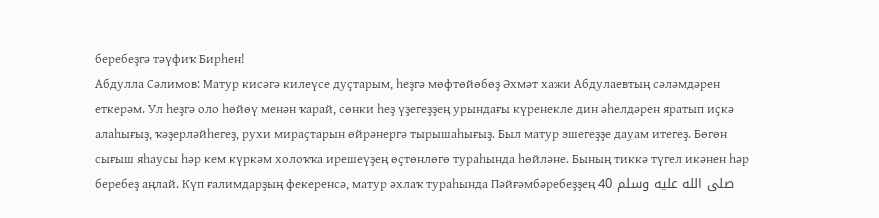беребеҙгә тәүфиҡ Бирһен!
Абдулла Сәлимов: Матур кисәгә килеүсе дуҫтарым, һеҙгә мөфтөйөбөҙ Әхмәт хажи Абдулаевтың сәләмдәрен еткерәм. Ул һеҙгә оло һөйөү менән ҡарай, сөнки һеҙ үҙегеҙҙең урындағы күренекле дин әһелдәрен яратып иҫкә алаһығыҙ, ҡәҙерләйһегеҙ, рухи мираҫтарын өйрәнергә тырышаһығыҙ. Был матур эшегеҙҙе дауам итегеҙ. Бөгөн сығыш яһаусы һәр кем күркәм холоҡҡа ирешеүҙең өҫтөнлөгө тураһында һөйләне. Бының тиккә түгел икәнен һәр беребеҙ аңлай. Күп ғалимдарҙың фекеренсә, матур әхлаҡ тураһында Пәйғәмбәребеҙҙең صلى الله عليه وسلم 40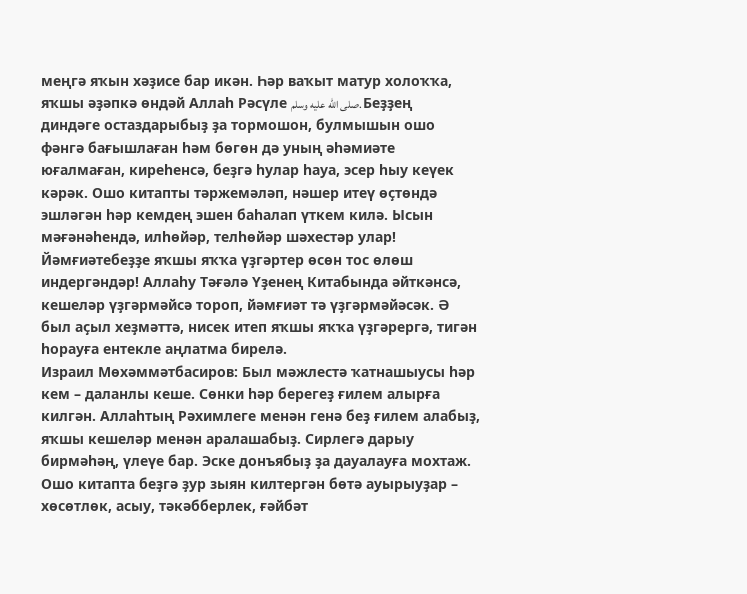меңгә яҡын хәҙисе бар икән. Һәр ваҡыт матур холоҡҡа, яҡшы әҙәпкә өндәй Аллаһ Рәсүле صلى الله عليه وسلم. Беҙҙең диндәге остаздарыбыҙ ҙа тормошон, булмышын ошо фәнгә бағышлаған һәм бөгөн дә уның әһәмиәте юғалмаған, киреһенсә, беҙгә һулар һауа, эсер һыу кеүек кәрәк. Ошо китапты тәржемәләп, нәшер итеү өҫтөндә эшләгән һәр кемдең эшен баһалап үткем килә. Ысын мәғәнәһендә, илһөйәр, телһөйәр шәхестәр улар! Йәмғиәтебеҙҙе яҡшы яҡҡа үҙгәртер өсөн тос өлөш индергәндәр! Аллаһу Тәғәлә Үҙенең Китабында әйткәнсә, кешеләр үҙгәрмәйсә тороп, йәмғиәт тә үҙгәрмәйәсәк. Ә был аҫыл хеҙмәттә, нисек итеп яҡшы яҡҡа үҙгәрергә, тигән һорауға ентекле аңлатма бирелә.
Израил Мөхәммәтбасиров: Был мәжлестә ҡатнашыусы һәр кем – даланлы кеше. Сөнки һәр берегеҙ ғилем алырға килгән. Аллаһтың Рәхимлеге менән генә беҙ ғилем алабыҙ, яҡшы кешеләр менән аралашабыҙ. Сирлегә дарыу бирмәһәң, үлеүе бар. Эске донъябыҙ ҙа дауалауға мохтаж. Ошо китапта беҙгә ҙур зыян килтергән бөтә ауырыуҙар – хөсөтлөк, асыу, тәкәбберлек, ғәйбәт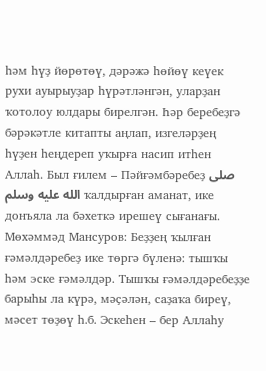һәм һүҙ йөрөтөү, дәрәжә һөйөү кеүек рухи ауырыуҙар һүрәтләнгән, уларҙан ҡотолоу юлдары бирелгән. Һәр беребеҙгә бәрәкәтле китапты аңлап, изгеләрҙең һүҙен һеңдереп уҡырға насип итһен Аллаһ. Был ғилем – Пәйғәмбәребеҙ صلى الله عليه وسلم ҡалдырған аманат, ике донъяла ла бәхеткә ирешеү сығанағы.
Мөхәммәд Мансуров: Беҙҙең ҡылған ғәмәлдәребеҙ ике төргә бүленә: тышҡы һәм эске ғәмәлдәр. Тышҡы ғәмәлдәребеҙҙе барыһы ла күрә, мәҫәлән, саҙаҡа биреү, мәсет төҙөү һ.б. Эскеһен – бер Аллаһу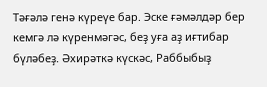Тәғәлә генә күреүе бар. Эске ғәмәлдәр бер кемгә лә күренмәгәс, беҙ уға аҙ иғтибар бүләбеҙ. Әхирәткә күскәс, Раббыбыҙ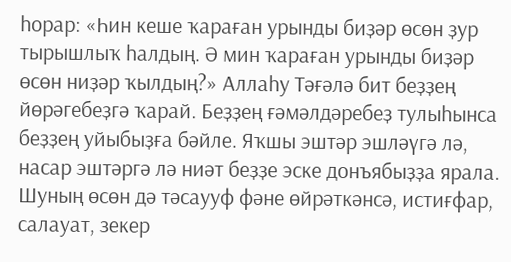һорар: «Һин кеше ҡараған урынды биҙәр өсөн ҙур тырышлыҡ һалдың. Ә мин ҡараған урынды биҙәр өсөн ниҙәр ҡылдың?» Аллаһу Тәғәлә бит беҙҙең йөрәгебеҙгә ҡарай. Беҙҙең ғәмәлдәребеҙ тулыһынса беҙҙең уйыбыҙға бәйле. Яҡшы эштәр эшләүгә лә, насар эштәргә лә ниәт беҙҙе эске донъябыҙҙа ярала. Шуның өсөн дә тәсаууф фәне өйрәткәнсә, истиғфар, салауат, зекер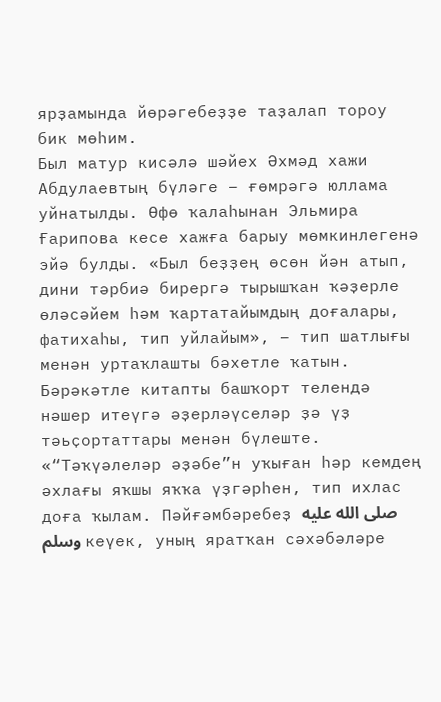ярҙамында йөрәгебеҙҙе таҙалап тороу бик мөһим.
Был матур кисәлә шәйех Әхмәд хажи Абдулаевтың бүләге – ғөмрәгә юллама уйнатылды. Өфө ҡалаһынан Эльмира Ғарипова кесе хажға барыу мөмкинлегенә эйә булды. «Был беҙҙең өсөн йән атып, дини тәрбиә бирергә тырышҡан ҡәҙерле өләсәйем һәм ҡартатайымдың доғалары, фатихаһы, тип уйлайым», – тип шатлығы менән уртаҡлашты бәхетле ҡатын.
Бәрәкәтле китапты башҡорт телендә нәшер итеүгә әҙерләүселәр ҙә үҙ тәьҫортаттары менән бүлеште.
«“Тәҡүәлеләр әҙәбе”н уҡыған һәр кемдең әхлағы яҡшы яҡҡа үҙгәрһен, тип ихлас доға ҡылам. Пәйғәмбәребеҙ صلى الله عليه وسلم кеүек, уның яратҡан сәхәбәләре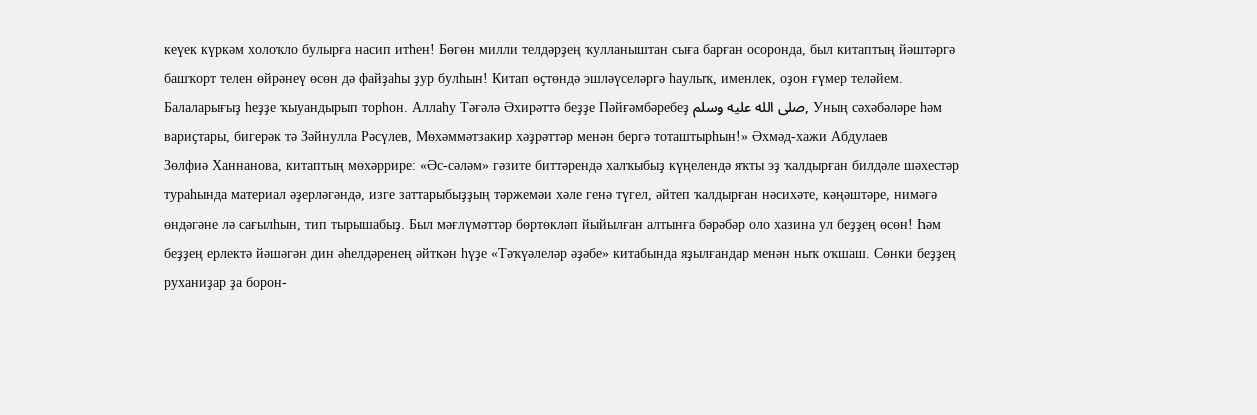кеүек күркәм холоҡло булырға насип итһен! Бөгөн милли телдәрҙең ҡулланыштан сыға барған осоронда, был китаптың йәштәргә башҡорт телен өйрәнеү өсөн дә файҙаһы ҙур булһын! Китап өҫтөндә эшләүселәргә һаулыҡ, именлек, оҙон ғүмер теләйем. Балаларығыҙ һеҙҙе ҡыуандырып торһон. Аллаһу Тәғәлә Әхирәттә беҙҙе Пәйғәмбәребеҙ صلى الله عليه وسلم, Уның сәхәбәләре һәм вариҫтары, бигерәк тә Зәйнулла Рәсүлев, Мөхәммәтзакир хәҙрәттәр менән бергә тоташтырһын!» Әхмәд-хажи Абдулаев
Зөлфиә Ханнанова, китаптың мөхәррире: «Әс-сәләм» гәзите биттәрендә халҡыбыҙ күңелендә яҡты эҙ ҡалдырған билдәле шәхестәр тураһында материал әҙерләгәндә, изге заттарыбыҙҙың тәржемәи хәле генә түгел, әйтеп ҡалдырған нәсихәте, кәңәштәре, нимәгә өндәгәне лә сағылһын, тип тырышабыҙ. Был мәғлүмәттәр бөртөкләп йыйылған алтынға бәрәбәр оло хазина ул беҙҙең өсөн! Һәм беҙҙең ерлектә йәшәгән дин әһелдәренең әйткән һүҙе «Тәҡүәлеләр әҙәбе» китабында яҙылғандар менән ныҡ оҡшаш. Сөнки беҙҙең руханиҙар ҙа борон-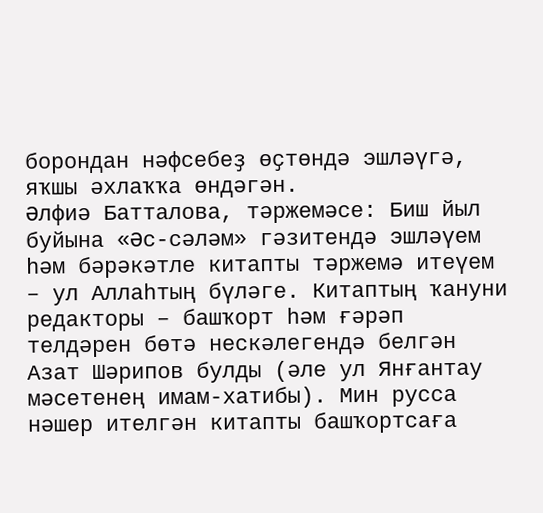борондан нәфсебеҙ өҫтөндә эшләүгә, яҡшы әхлаҡҡа өндәгән.
Әлфиә Батталова, тәржемәсе: Биш йыл буйына «Әс-сәләм» гәзитендә эшләүем һәм бәрәкәтле китапты тәржемә итеүем – ул Аллаһтың бүләге. Китаптың ҡануни редакторы – башҡорт һәм ғәрәп телдәрен бөтә нескәлегендә белгән Азат Шәрипов булды (әле ул Янғантау мәсетенең имам-хатибы). Мин русса нәшер ителгән китапты башҡортсаға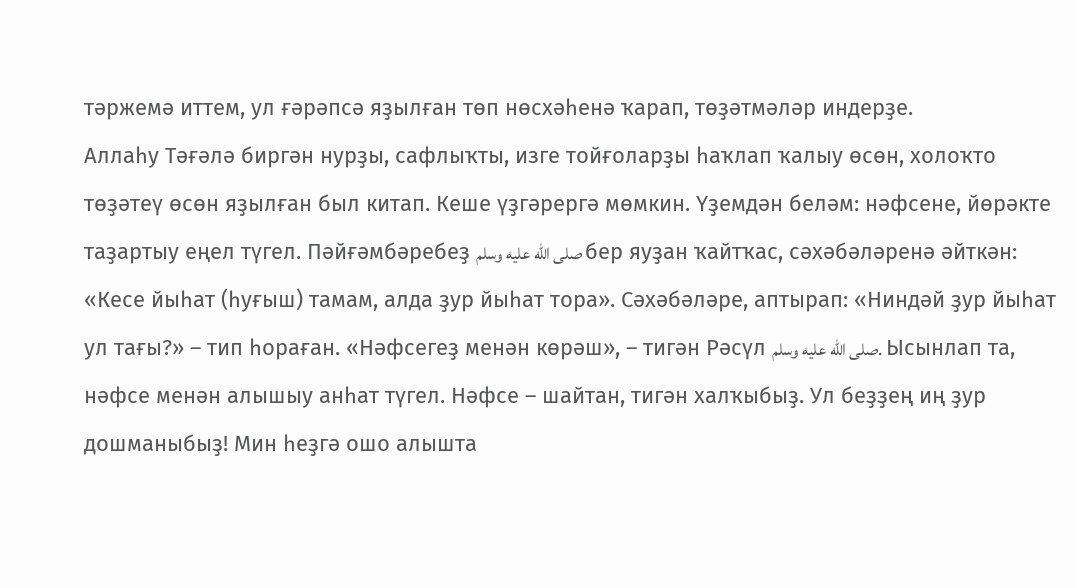тәржемә иттем, ул ғәрәпсә яҙылған төп нөсхәһенә ҡарап, төҙәтмәләр индерҙе.
Аллаһу Тәғәлә биргән нурҙы, сафлыҡты, изге тойғоларҙы һаҡлап ҡалыу өсөн, холоҡто төҙәтеү өсөн яҙылған был китап. Кеше үҙгәрергә мөмкин. Үҙемдән беләм: нәфсене, йөрәкте таҙартыу еңел түгел. Пәйғәмбәребеҙ صلى الله عليه وسلم бер яуҙан ҡайтҡас, сәхәбәләренә әйткән: «Кесе йыһат (һуғыш) тамам, алда ҙур йыһат тора». Сәхәбәләре, аптырап: «Ниндәй ҙур йыһат ул тағы?» – тип һораған. «Нәфсегеҙ менән көрәш», – тигән Рәсүл صلى الله عليه وسلم. Ысынлап та, нәфсе менән алышыу анһат түгел. Нәфсе – шайтан, тигән халҡыбыҙ. Ул беҙҙең иң ҙур дошманыбыҙ! Мин һеҙгә ошо алышта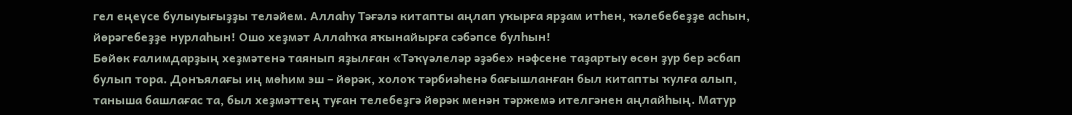гел еңеүсе булыуығыҙҙы теләйем. Аллаһу Тәғәлә китапты аңлап уҡырға ярҙам итһен, ҡәлебебеҙҙе асһын, йөрәгебеҙҙе нурлаһын! Ошо хеҙмәт Аллаһҡа яҡынайырға сәбәпсе булһын!
Бөйөк ғалимдарҙың хеҙмәтенә таянып яҙылған «Тәҡүәлеләр әҙәбе» нәфсене таҙартыу өсөн ҙур бер әсбап булып тора. Донъялағы иң мөһим эш – йөрәк, холоҡ тәрбиәһенә бағышланған был китапты ҡулға алып, таныша башлағас та, был хеҙмәттең туған телебеҙгә йөрәк менән тәржемә ителгәнен аңлайһың. Матур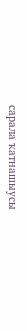сарала ҡатнашыусы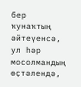бер ҡунаҡтың әйтеүенсә, ул һәр мосолмандың өҫтәлендә,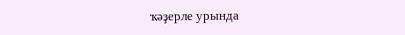ҡәҙерле урында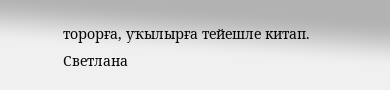торорға, уҡылырға тейешле китап.
Светлана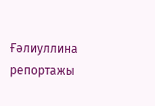Ғәлиуллина репортажы